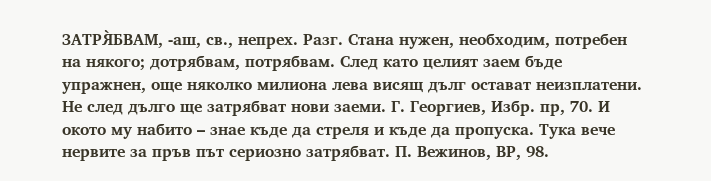ЗАТРЯ̀БВАМ, -аш, св., непрех. Разг. Стана нужен, необходим, потребен на някого; дотрябвам, потрябвам. След като целият заем бъде упражнен, още няколко милиона лева висящ дълг остават неизплатени. Не след дълго ще затрябват нови заеми. Г. Георгиев, Избр. пр, 70. И окото му набито – знае къде да стреля и къде да пропуска. Тука вече нервите за пръв път сериозно затрябват. П. Вежинов, ВР, 98.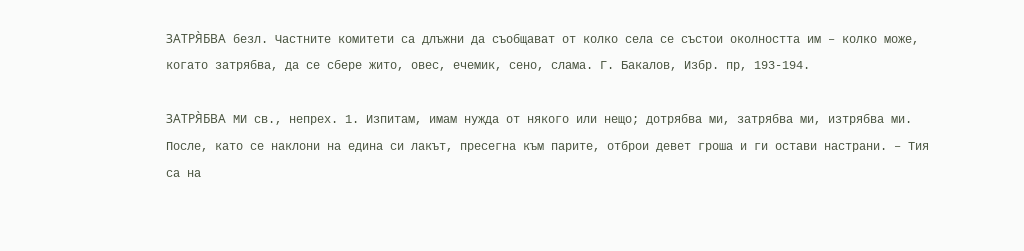ЗАТРЯ̀БВА безл. Частните комитети са длъжни да съобщават от колко села се състои околността им – колко може, когато затрябва, да се сбере жито, овес, ечемик, сено, слама. Г. Бакалов, Избр. пр, 193-194.

ЗАТРЯ̀БВА МИ св., непрех. 1. Изпитам, имам нужда от някого или нещо; дотрябва ми, затрябва ми, изтрябва ми. После, като се наклони на едина си лакът, пресегна към парите, отброи девет гроша и ги остави настрани. – Тия са на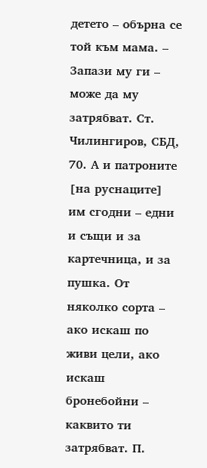детето – обърна се той към мама. – Запази му ги – може да му затрябват. Ст. Чилингиров, СБД, 70. А и патроните [на руснаците] им сгодни – едни и същи и за картечница, и за пушка. От няколко сорта – ако искаш по живи цели, ако искаш бронебойни – каквито ти затрябват. П.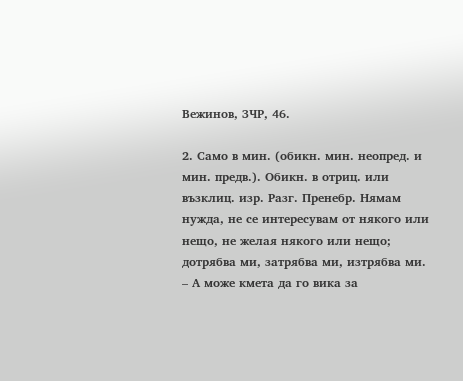Вежинов, ЗЧР, 46.

2. Само в мин. (обикн. мин. неопред. и мин. предв.). Обикн. в отриц. или възклиц. изр. Разг. Пренебр. Нямам нужда, не се интересувам от някого или нещо, не желая някого или нещо; дотрябва ми, затрябва ми, изтрябва ми. – А може кмета да го вика за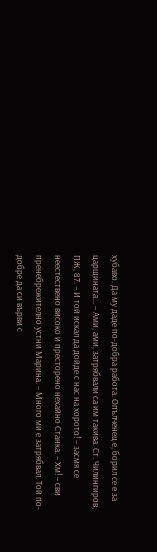хубаво. Да му даде по-добра работа. Опълченец е, борил се е за царщината... – Ами, ами, затрябвали са им такива. Ст. Чилингиров, ПЖ, 87. – И той искал да дойде с нас на хорото! – засмя се неестествено високо и престорено нехайно Станка. – Хм! – сви пренебрежително устни Марина. – Много ми е затрябвал. Той по-добре да си върви с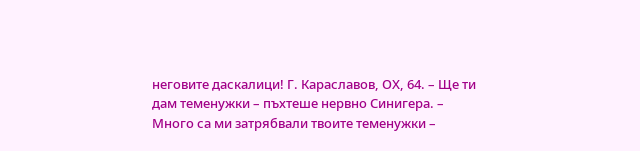неговите даскалици! Г. Караславов, ОХ, 64. – Ще ти дам теменужки – пъхтеше нервно Синигера. – Много са ми затрябвали твоите теменужки –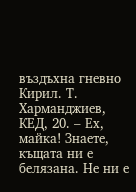въздъхна гневно Кирил. Т. Харманджиев, КЕД, 20. – Ех, майка! Знаете, къщата ни е белязана. Не ни е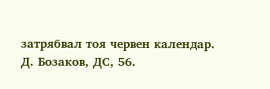затрябвал тоя червен календар. Д. Бозаков, ДС, 56.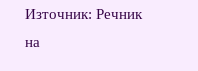Източник: Речник на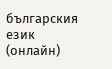българския език (онлайн)